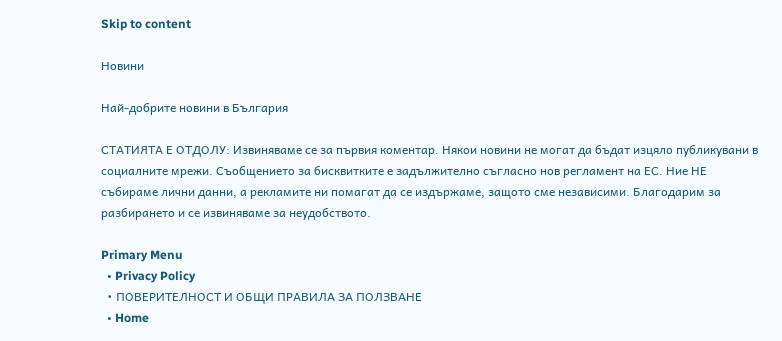Skip to content

Новини

Най-добрите новини в България

СТАТИЯТА Е ОТДОЛУ: Извиняваме се за първия коментар. Някои новини не могат да бъдат изцяло публикувани в социалните мрежи. Съобщението за бисквитките е задължително съгласно нов регламент на ЕС. Ние НЕ събираме лични данни, а рекламите ни помагат да се издържаме, защото сме независими. Благодарим за разбирането и се извиняваме за неудобството.

Primary Menu
  • Privacy Policy
  • ПОВЕРИТЕЛНОСТ И ОБЩИ ПРАВИЛА ЗА ПОЛЗВАНЕ
  • Home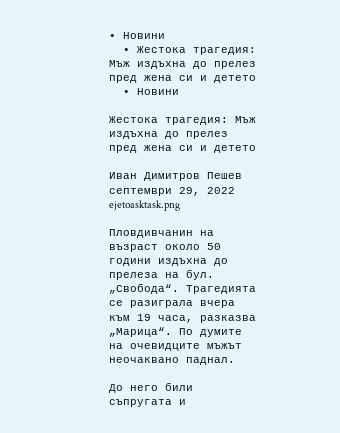• Новини
  • Жестока трагедия: Мъж издъхна до прелез пред жена си и детето
  • Новини

Жестока трагедия: Мъж издъхна до прелез пред жена си и детето

Иван Димитров Пешев септември 29, 2022
ejetoasktask.png

Пловдивчанин на възраст около 50 години издъхна до прелеза на бул. „Свобода“. Трагедията се разиграла вчера към 19 часа, разказва „Марица“. По думите на очевидците мъжът неочаквано паднал.

До него били съпругата и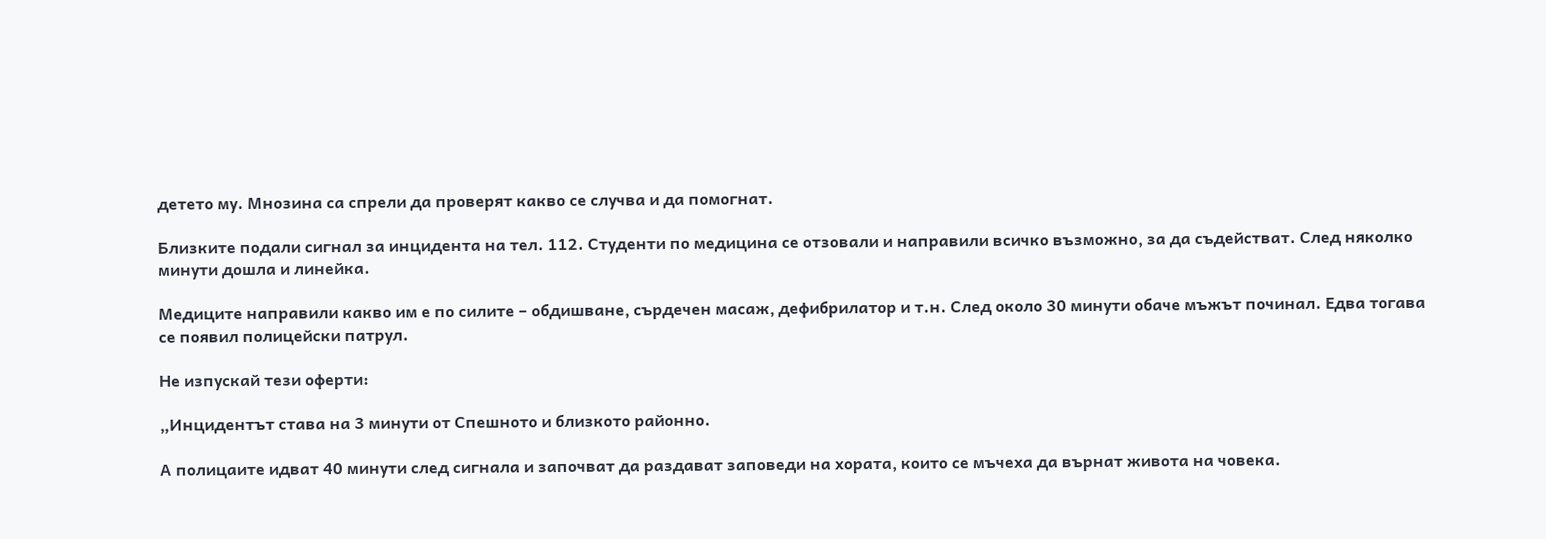детето му. Мнозина са спрели да проверят какво се случва и да помогнат.

Близките подали сигнал за инцидента на тел. 112. Студенти по медицина се отзовали и направили всичко възможно, за да съдействат. След няколко минути дошла и линейка.

Медиците направили какво им е по силите – обдишване, сърдечен масаж, дефибрилатор и т.н. След около 30 минути обаче мъжът починал. Едва тогава се появил полицейски патрул.

Не изпускай тези оферти:

„Инцидентът става на 3 минути от Спешното и близкото районно.

А полицаите идват 40 минути след сигнала и започват да раздават заповеди на хората, които се мъчеха да върнат живота на човека.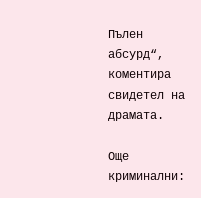Пълен абсурд“, коментира свидетел на драмата.

Още криминални: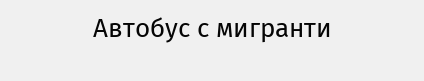Автобус с мигранти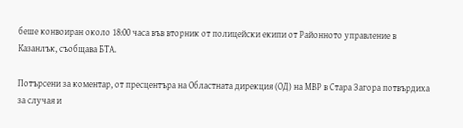беше конвоиран около 18:00 часа във вторник от полицейски екипи от Районното управление в Казанлък, съобщава БТА.

Потърсени за коментар, от пресцентъра на Областната дирекция (ОД) на МВР в Стара Загора потвърдиха за случая и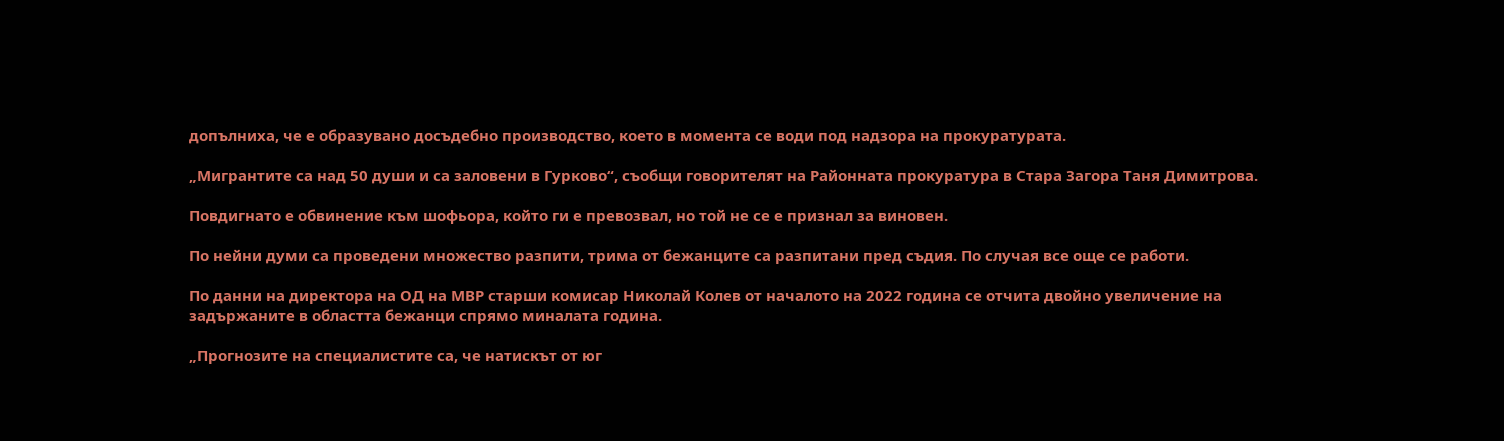допълниха, че е образувано досъдебно производство, което в момента се води под надзора на прокуратурата.

„Мигрантите са над 50 души и са заловени в Гурково“, съобщи говорителят на Районната прокуратура в Стара Загора Таня Димитрова.

Повдигнато е обвинение към шофьора, който ги е превозвал, но той не се е признал за виновен.

По нейни думи са проведени множество разпити, трима от бежанците са разпитани пред съдия. По случая все още се работи.

По данни на директора на ОД на МВР старши комисар Николай Колев от началото на 2022 година се отчита двойно увеличение на задържаните в областта бежанци спрямо миналата година.

„Прогнозите на специалистите са, че натискът от юг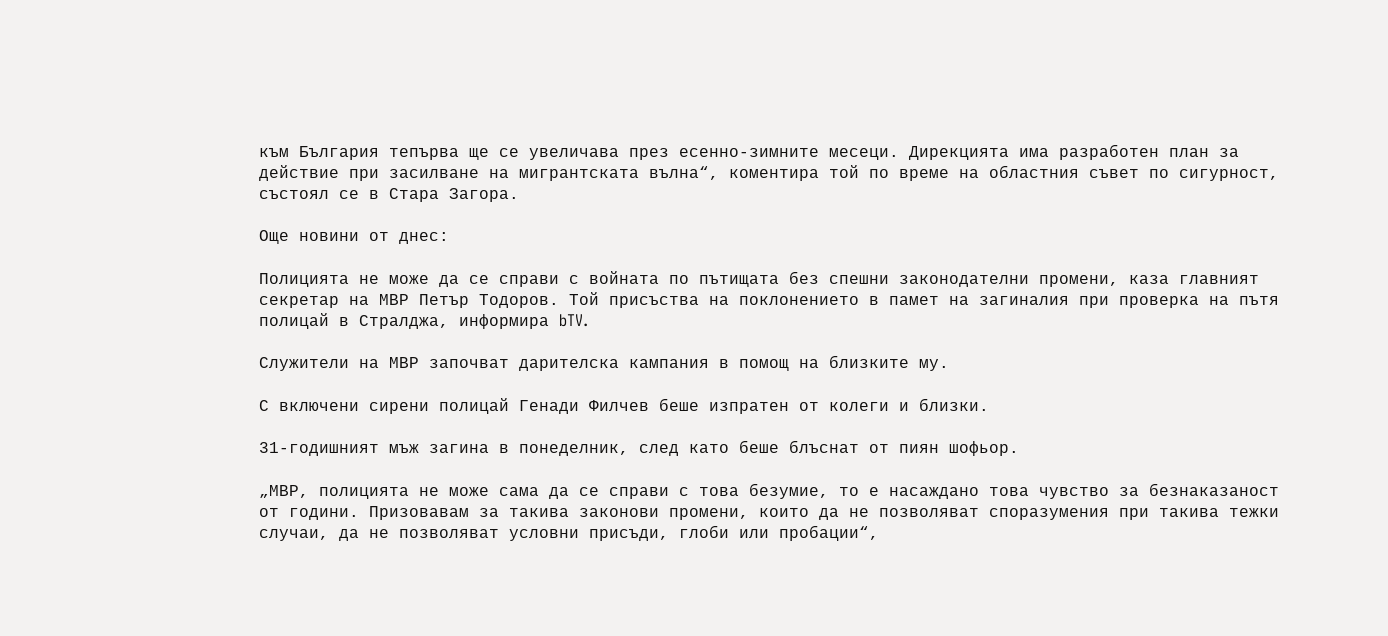към България тепърва ще се увеличава през есенно-зимните месеци. Дирекцията има разработен план за действие при засилване на мигрантската вълна“, коментира той по време на областния съвет по сигурност, състоял се в Стара Загора.

Още новини от днес:

Полицията не може да се справи с войната по пътищата без спешни законодателни промени, каза главният секретар на МВР Петър Тодоров. Той присъства на поклонението в памет на загиналия при проверка на пътя полицай в Стралджа, информира bTV.

Служители на МВР започват дарителска кампания в помощ на близките му.

С включени сирени полицай Генади Филчев беше изпратен от колеги и близки.

31-годишният мъж загина в понеделник, след като беше блъснат от пиян шофьор.

„МВР, полицията не може сама да се справи с това безумие, то е насаждано това чувство за безнаказаност от години. Призовавам за такива законови промени, които да не позволяват споразумения при такива тежки случаи, да не позволяват условни присъди, глоби или пробации“,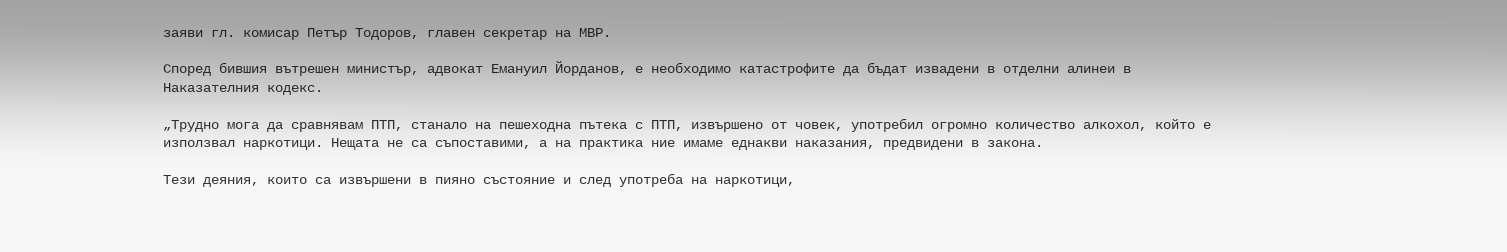заяви гл. комисар Петър Тодоров, главен секретар на МВР.

Според бившия вътрешен министър, адвокат Емануил Йорданов, е необходимо катастрофите да бъдат извадени в отделни алинеи в Наказателния кодекс.

„Трудно мога да сравнявам ПТП, станало на пешеходна пътека с ПТП, извършено от човек, употребил огромно количество алкохол, който е използвал наркотици. Нещата не са съпоставими, а на практика ние имаме еднакви наказания, предвидени в закона.

Тези деяния, които са извършени в пияно състояние и след употреба на наркотици,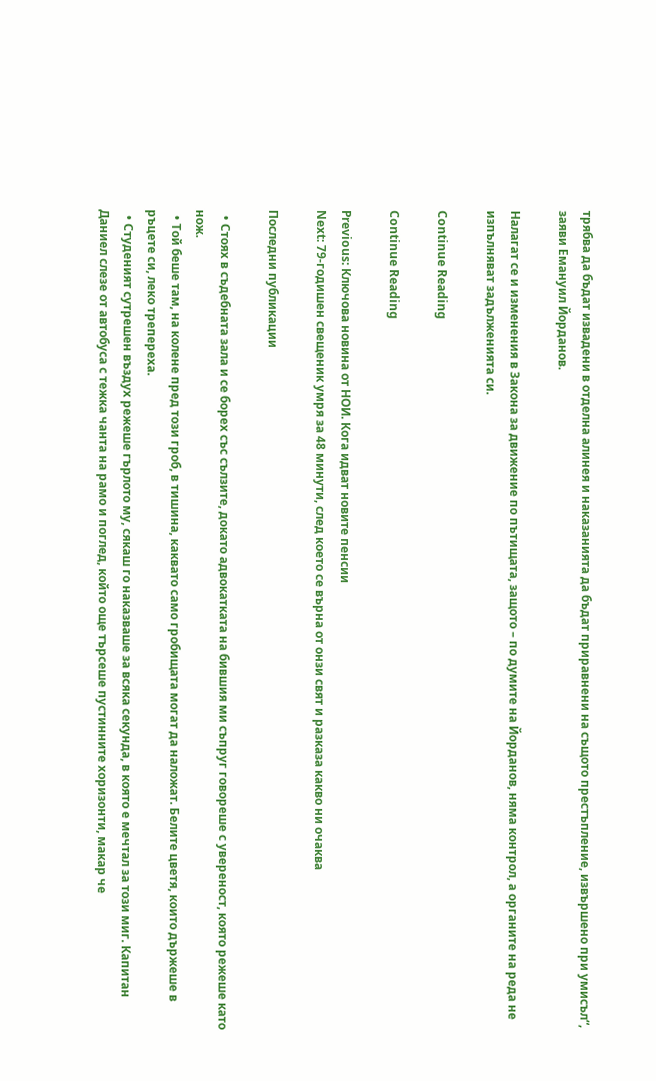трябва да бъдат извадени в отделна алинея и наказанията да бъдат приравнени на същото престъпление, извършено при умисъл“, заяви Емануил Йорданов.

Налагат се и изменения в Закона за движение по пътищата, защото – по думите на Йорданов, няма контрол, а органите на реда не изпълняват задълженията си.

Continue Reading

Continue Reading

Previous: Ключова новина от НОИ. Кога идват новите пенсии
Next: 79-годишен свещеник умря за 48 минути, след което се върна от онзи свят и разказа какво ни очаква

Последни публикации

  • Стоях в съдебната зала и се борех със сълзите, докато адвокатката на бившия ми съпруг говореше с увереност, която режеше като нож.
  • Той беше там, на колене пред този гроб, в тишина, каквато само гробищата могат да наложат. Белите цветя, които държеше в ръцете си, леко трепереха.
  • Студеният сутрешен въздух режеше гърлото му, сякаш го наказваше за всяка секунда, в която е мечтал за този миг. Капитан Даниел слезе от автобуса с тежка чанта на рамо и поглед, който още търсеше пустинните хоризонти, макар че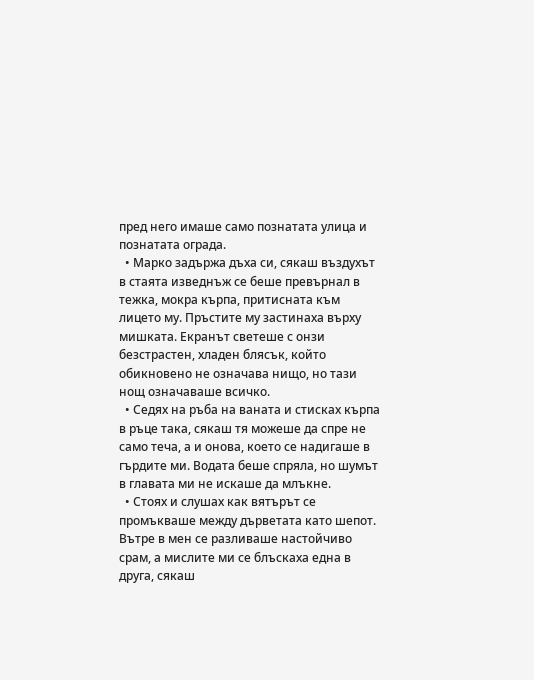пред него имаше само познатата улица и познатата ограда.
  • Марко задържа дъха си, сякаш въздухът в стаята изведнъж се беше превърнал в тежка, мокра кърпа, притисната към лицето му. Пръстите му застинаха върху мишката. Екранът светеше с онзи безстрастен, хладен блясък, който обикновено не означава нищо, но тази нощ означаваше всичко.
  • Седях на ръба на ваната и стисках кърпа в ръце така, сякаш тя можеше да спре не само теча, а и онова, което се надигаше в гърдите ми. Водата беше спряла, но шумът в главата ми не искаше да млъкне.
  • Стоях и слушах как вятърът се промъкваше между дърветата като шепот. Вътре в мен се разливаше настойчиво срам, а мислите ми се блъскаха една в друга, сякаш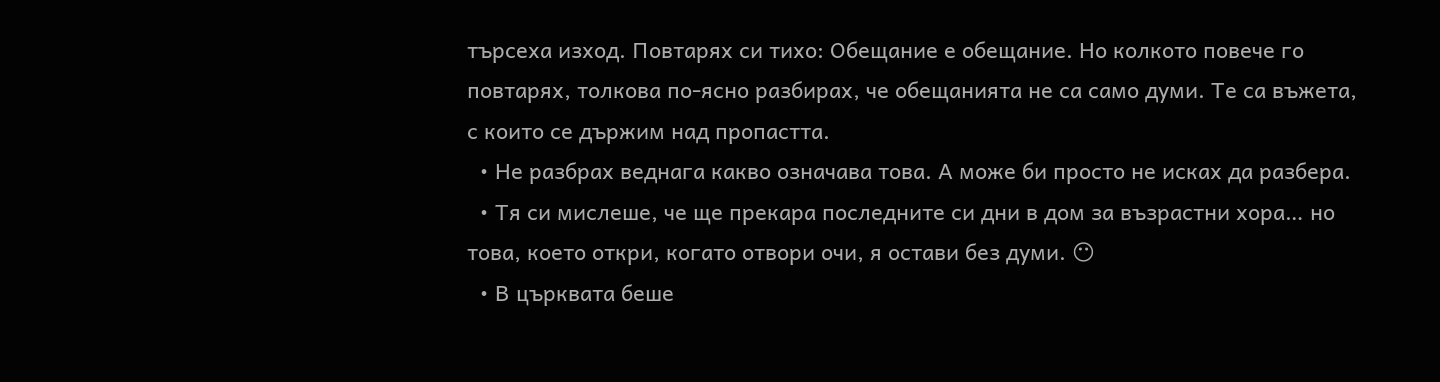търсеха изход. Повтарях си тихо: Обещание е обещание. Но колкото повече го повтарях, толкова по-ясно разбирах, че обещанията не са само думи. Те са въжета, с които се държим над пропастта.
  • Не разбрах веднага какво означава това. А може би просто не исках да разбера.
  • Тя си мислеше, че ще прекара последните си дни в дом за възрастни хора… но това, което откри, когато отвори очи, я остави без думи. 😶
  • В църквата беше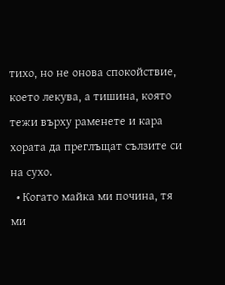тихо, но не онова спокойствие, което лекува, а тишина, която тежи върху раменете и кара хората да преглъщат сълзите си на сухо.
  • Когато майка ми почина, тя ми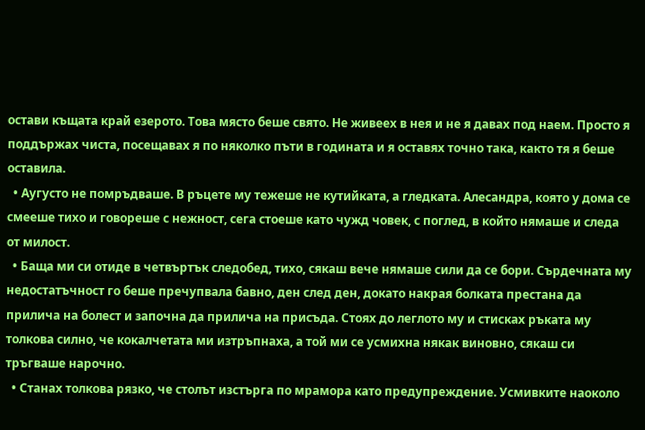остави къщата край езерото. Това място беше свято. Не живеех в нея и не я давах под наем. Просто я поддържах чиста, посещавах я по няколко пъти в годината и я оставях точно така, както тя я беше оставила.
  • Аугусто не помръдваше. В ръцете му тежеше не кутийката, а гледката. Алесандра, която у дома се смееше тихо и говореше с нежност, сега стоеше като чужд човек, с поглед, в който нямаше и следа от милост.
  • Баща ми си отиде в четвъртък следобед, тихо, сякаш вече нямаше сили да се бори. Сърдечната му недостатъчност го беше пречупвала бавно, ден след ден, докато накрая болката престана да прилича на болест и започна да прилича на присъда. Стоях до леглото му и стисках ръката му толкова силно, че кокалчетата ми изтръпнаха, а той ми се усмихна някак виновно, сякаш си тръгваше нарочно.
  • Станах толкова рязко, че столът изстърга по мрамора като предупреждение. Усмивките наоколо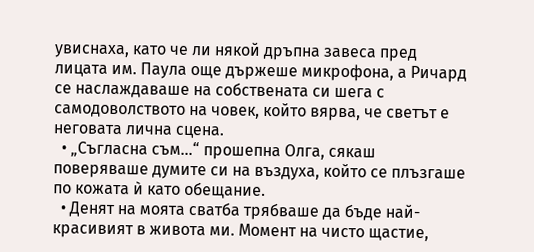увиснаха, като че ли някой дръпна завеса пред лицата им. Паула още държеше микрофона, а Ричард се наслаждаваше на собствената си шега с самодоволството на човек, който вярва, че светът е неговата лична сцена.
  • „Съгласна съм…“ прошепна Олга, сякаш поверяваше думите си на въздуха, който се плъзгаше по кожата ѝ като обещание.
  • Денят на моята сватба трябваше да бъде най-красивият в живота ми. Момент на чисто щастие,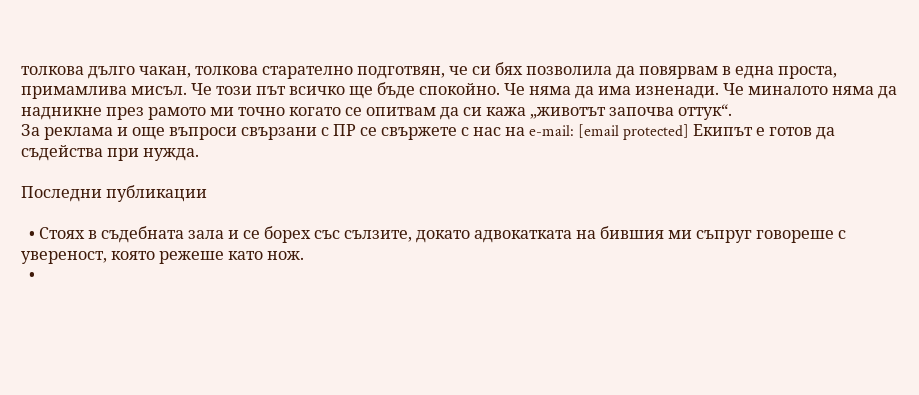толкова дълго чакан, толкова старателно подготвян, че си бях позволила да повярвам в една проста, примамлива мисъл. Че този път всичко ще бъде спокойно. Че няма да има изненади. Че миналото няма да надникне през рамото ми точно когато се опитвам да си кажа „животът започва оттук“.
За реклама и още въпроси свързани с ПР се свържете с нас на e-mail: [email protected] Екипът е готов да съдейства при нужда.

Последни публикации

  • Стоях в съдебната зала и се борех със сълзите, докато адвокатката на бившия ми съпруг говореше с увереност, която режеше като нож.
  •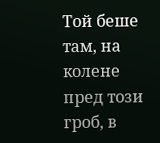Той беше там, на колене пред този гроб, в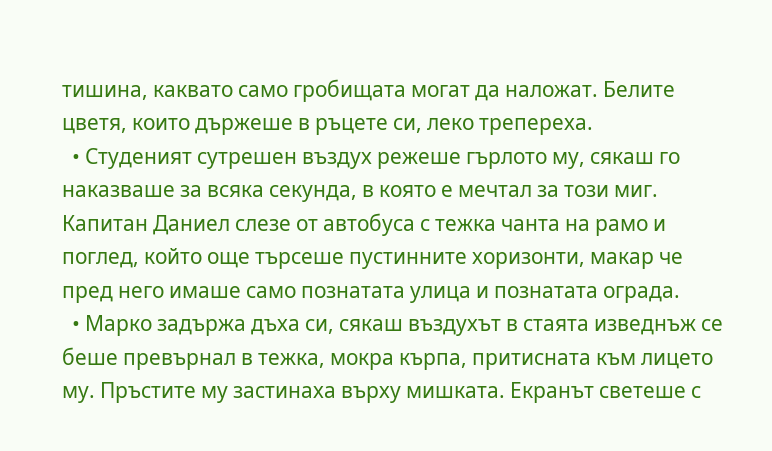тишина, каквато само гробищата могат да наложат. Белите цветя, които държеше в ръцете си, леко трепереха.
  • Студеният сутрешен въздух режеше гърлото му, сякаш го наказваше за всяка секунда, в която е мечтал за този миг. Капитан Даниел слезе от автобуса с тежка чанта на рамо и поглед, който още търсеше пустинните хоризонти, макар че пред него имаше само познатата улица и познатата ограда.
  • Марко задържа дъха си, сякаш въздухът в стаята изведнъж се беше превърнал в тежка, мокра кърпа, притисната към лицето му. Пръстите му застинаха върху мишката. Екранът светеше с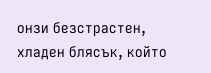онзи безстрастен, хладен блясък, който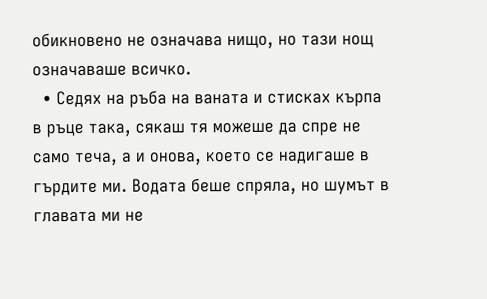обикновено не означава нищо, но тази нощ означаваше всичко.
  • Седях на ръба на ваната и стисках кърпа в ръце така, сякаш тя можеше да спре не само теча, а и онова, което се надигаше в гърдите ми. Водата беше спряла, но шумът в главата ми не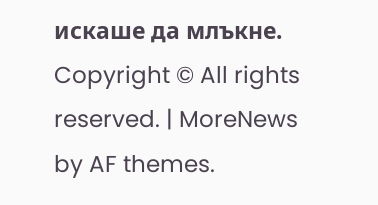искаше да млъкне.
Copyright © All rights reserved. | MoreNews by AF themes.